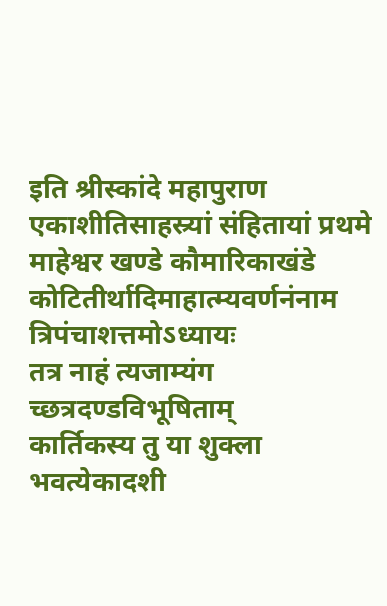इति श्रीस्कांदे महापुराण एकाशीतिसाहस्र्यां संहितायां प्रथमे माहेश्वर खण्डे कौमारिकाखंडे कोटितीर्थादिमाहात्म्यवर्णनंनाम त्रिपंचाशत्तमोऽध्यायः
तत्र नाहं त्यजाम्यंग च्छत्रदण्डविभूषिताम्
कार्तिकस्य तु या शुक्ला भवत्येकादशी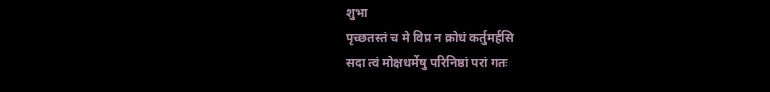शुभा
पृच्छतस्तं च मे विप्र न क्रोधं कर्तुमर्हसि
सदा त्वं मोक्षधर्मेषु परिनिष्ठां परां गतः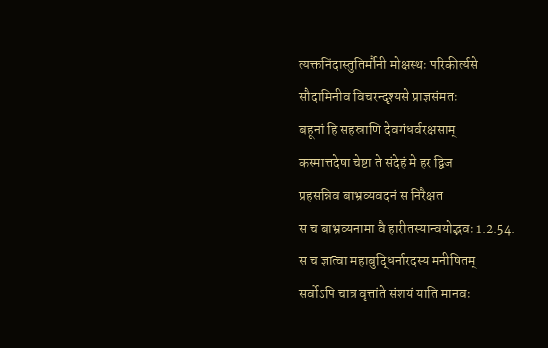त्यक्तनिंदास्तुतिर्मौनी मोक्षस्थः परिकीर्त्यसे
सौदामिनीव विचरन्दृश्यसे प्राज्ञसंमतः
बहूनां हि सहस्राणि देवगंधर्वरक्षसाम्
कस्मात्तदेषा चेष्टा ते संदेहं मे हर द्विज
प्रहसन्निव बाभ्रव्यवदनं स निरैक्षत
स च बाभ्रव्यनामा वै हारीतस्यान्वयोद्भवः 1.2.54.
स च ज्ञात्वा महाबुद्धिर्नारदस्य मनीषितम्
सर्वोऽपि चात्र वृत्तांते संशयं याति मानवः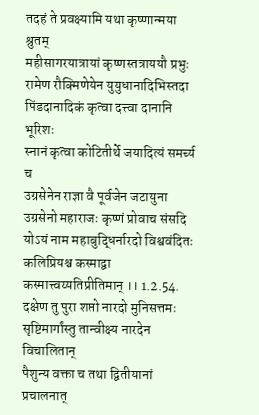तदहं ते प्रवक्ष्यामि यथा कृष्णान्मया श्रुतम्
महीसागरयात्रायां कृष्णस्तत्राययौ प्रभुः
रामेण रौक्मिणेयेन युयुधानादिभिस्तदा
पिंडदानादिकं कृत्वा दत्त्वा दानानि भूरिशः
स्नानं कृत्वा कोटितीर्थे जयादित्यं समर्च्य च
उग्रसेनेन राज्ञा वै पूर्वजेन जटायुना उग्रसेनो महाराजः कृष्णं प्रोवाच संसदि
योऽयं नाम महाबुद्धिर्नारदो विश्ववंदितः कलिप्रियश्च कस्माद्वा कस्मात्त्वय्यतिप्रीतिमान् ।। 1.2.54.
दक्षेण तु पुरा शप्तो नारदो मुनिसत्तमः
सृष्टिमार्गांस्तु तान्वीक्ष्य नारदेन विचालितान्
पैशुन्य वक्ता च तथा द्वितीयानां प्रचालनात्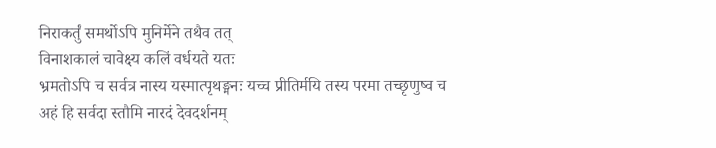निराकर्तुं समर्थोऽपि मुनिर्मेने तथैव तत्
विनाशकालं चावेक्ष्य कलिं वर्धयते यतः
भ्रमतोऽपि च सर्वत्र नास्य यस्मात्पृथङ्मनः यच्च प्रीतिर्मयि तस्य परमा तच्छृणुष्व च
अहं हि सर्वदा स्तौमि नारदं देवदर्शनम्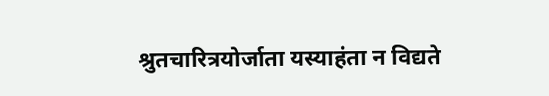श्रुतचारित्रयोर्जाता यस्याहंता न विद्यते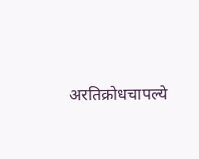अरतिक्रोधचापल्ये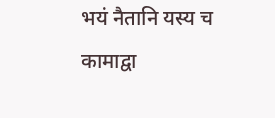भयं नैतानि यस्य च
कामाद्वा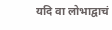यदि वा लोभाद्वाचं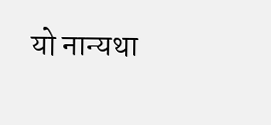यो नान्यथा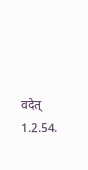वदेत् 1.2.54.